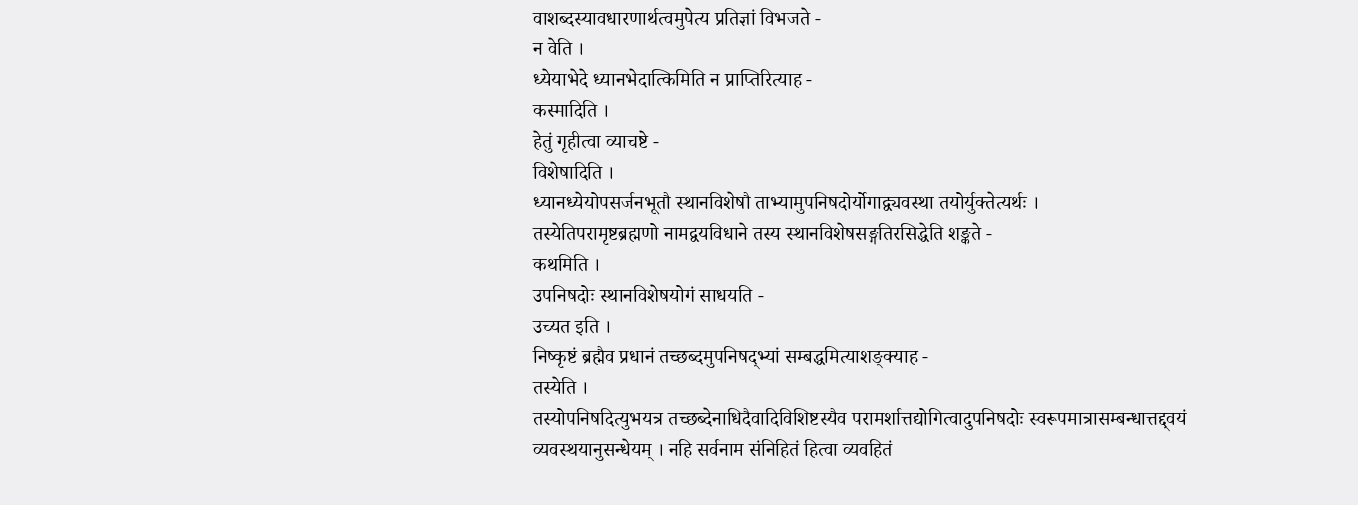वाशब्दस्यावधारणार्थत्वमुपेत्य प्रतिज्ञां विभजते -
न वेति ।
ध्येयाभेदे ध्यानभेदात्किमिति न प्राप्तिरित्याह -
कस्मादिति ।
हेतुं गृहीत्वा व्याचष्टे -
विशेषादिति ।
ध्यानध्येयोपसर्जनभूतौ स्थानविशेषौ ताभ्यामुपनिषदोर्योगाद्व्यवस्था तयोर्युक्तेत्यर्थः ।
तस्येतिपरामृष्टब्रह्मणो नामद्वयविधाने तस्य स्थानविशेषसङ्गतिरसिद्धेति शङ्कते -
कथमिति ।
उपनिषदोः स्थानविशेषयोगं साधयति -
उच्यत इति ।
निष्कृष्टं ब्रह्मैव प्रधानं तच्छब्दमुपनिषद्भ्यां सम्बद्धमित्याशङ्क्याह -
तस्येति ।
तस्योपनिषदित्युभयत्र तच्छब्देनाधिदैवादिविशिष्टस्यैव परामर्शात्तद्योगित्वादुपनिषदोः स्वरूपमात्रासम्बन्धात्तद्द्वयं व्यवस्थयानुसन्धेयम् । नहि सर्वनाम संनिहितं हित्वा व्यवहितं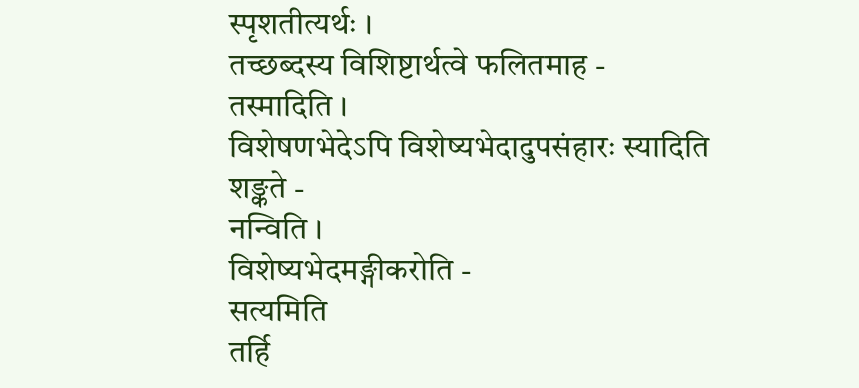स्पृशतीत्यर्थः ।
तच्छब्दस्य विशिष्टार्थत्वे फलितमाह -
तस्मादिति ।
विशेषणभेदेऽपि विशेष्यभेदादुपसंहारः स्यादिति शङ्कते -
नन्विति ।
विशेष्यभेदमङ्गीकरोति -
सत्यमिति
तर्हि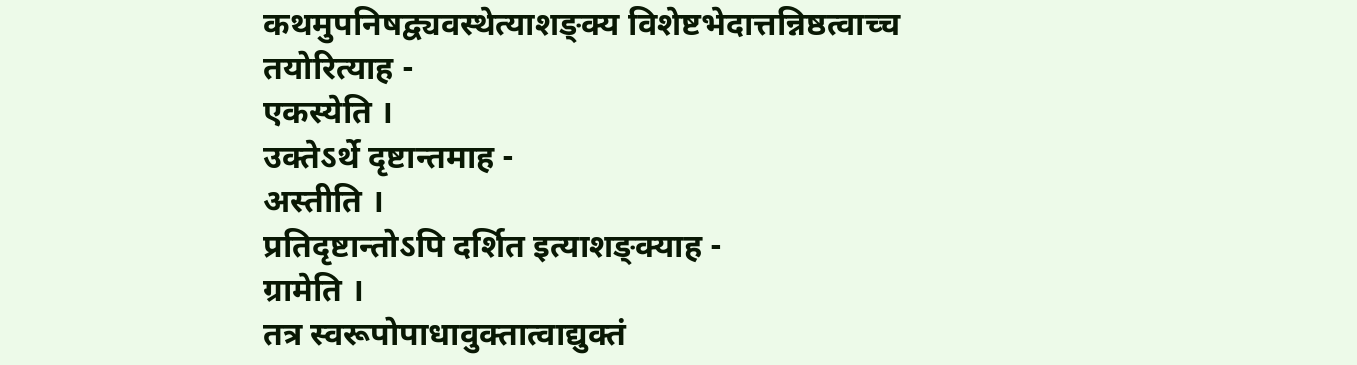कथमुपनिषद्व्यवस्थेत्याशङ्क्य विशेष्टभेदात्तन्निष्ठत्वाच्च तयोरित्याह -
एकस्येति ।
उक्तेऽर्थे दृष्टान्तमाह -
अस्तीति ।
प्रतिदृष्टान्तोऽपि दर्शित इत्याशङ्क्याह -
ग्रामेति ।
तत्र स्वरूपोपाधावुक्तात्वाद्युक्तं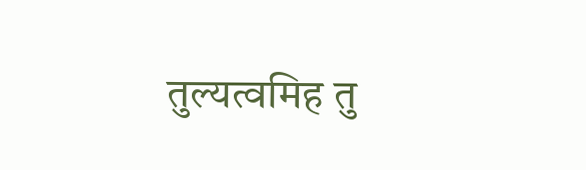तुल्यत्वमिह तु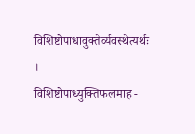विशिष्टोपाधावुक्तेर्व्यवस्थेत्यर्थः ।
विशिष्टोपाध्युक्तिफलमाह -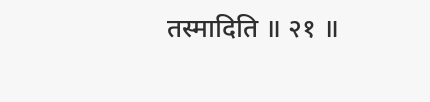तस्मादिति ॥ २१ ॥